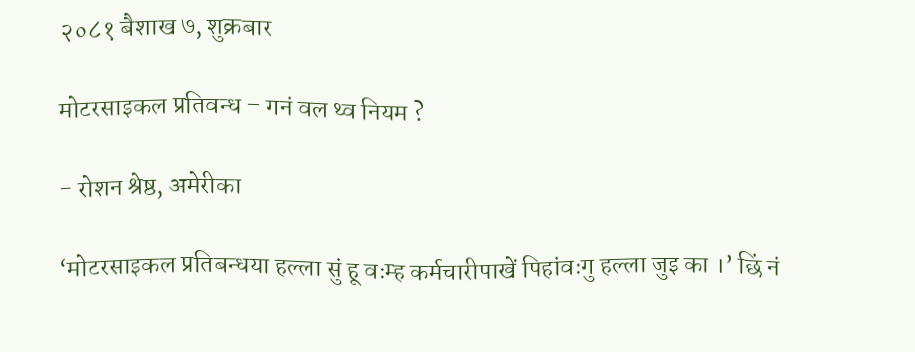२०८१ बैशाख ७, शुक्रबार

मोटरसाइकल प्रतिवन्ध – गनं वल थ्व नियम ?

- रोशन श्रेष्ठ, अमेरीका

‘मोटरसाइकल प्रतिबन्धया हल्ला सुं हू वःम्ह कर्मचारीपाखें पिहांवःगु हल्ला जुइ का ।’ छिं नं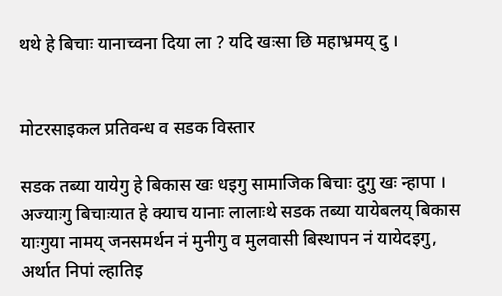थथे हे बिचाः यानाच्वना दिया ला ? यदि खःसा छि महाभ्रमय् दु ।


मोटरसाइकल प्रतिवन्ध व सडक विस्तार

सडक तब्या यायेगु हे बिकास खः धइगु सामाजिक बिचाः दुगु खः न्हापा । अज्याःगु बिचाःयात हे क्याच यानाः लालाःथे सडक तब्या यायेबलय् बिकास याःगुया नामय् जनसमर्थन नं मुनीगु व मुलवासी बिस्थापन नं यायेदइगु, अर्थात निपां ल्हातिइ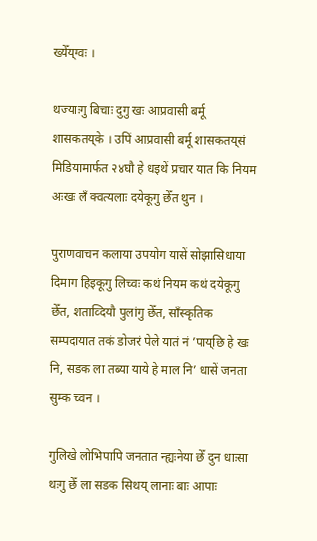ख्येँय्‌ग्वः ।

थज्याःगु बिचाः दुगु खः आप्रवासी बर्मू शासकतय्‌के । उपिं आप्रवासी बर्मू शासकतय्‌सं मिडियामार्फत २४घौ हे धइथें प्रचार यात कि नियम अःखः लँ क्वत्यलाः दयेकूगु छेँत थुन ।

पुराणवाचन कलाया उपयोग यासें सोझासिधाया दिमाग हिइकूगु लिच्वः कथं नियम कथं दयेकूगु छेँत, शताव्दियौ पुलांगु छेँत, साँस्कृतिक सम्पदायात तकं डोजरं पेले यातं नं ’पाय्‌छि हे खः नि, सडक ला तब्या याये हे माल नि’ धासें जनता सुम्क च्वन ।

गुलिखे लोभिपापि जनतात न्ह्यःनेया छेँ दुन धाःसा थःगु छेँ ला सडक सिथय् लानाः बाः आपाः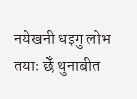नयेखनी धइगु लोभ तयाः छेँ थुनाबीत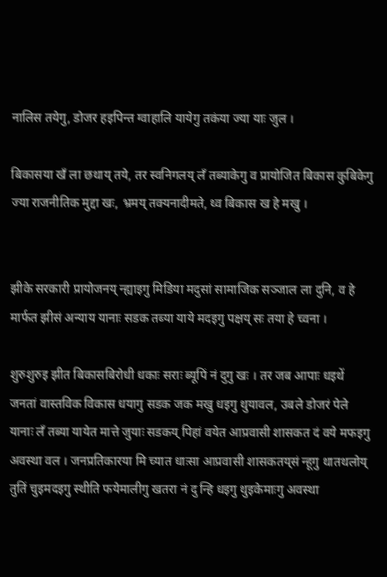नालिस तयेगु, डोजर हइपिन्त ग्वाहालि यायेगु तकंया ज्या याः जुल ।

बिकासया खँ ला छथाय् तये, तर स्वनिगलय् लँ तब्याकेगु व प्रायोजित बिकास कुबिकेगु ज्या राजनीतिक मुद्दा खः, भ्रमय् तक्यनादीमते, थ्व बिकास ख हे मखु ।


झीके सरकारी प्रायोजनय् न्ह्याइगु मिडिया मदुसां सामाजिक सञ्जाल ला दुनि, व हे मार्फत झीसं अन्याय यानाः सडक तब्या याये मदइगु पक्षय् सः तया हे च्वना ।

शुरुशुरुइ झीत बिकासबिरोधी धकाः सराः ब्यूपिं नं दुगु खः । तर जब आपाः धइथें जनतां वास्तविक विकास धयागु सडक जक मखु धइगु थुयावल, उबले डोजरं पेले यानाः लँ तब्या यायेत मात्ते जुयाः सडकय् पिहां वयेत आप्रवासी शासकत दं वये मफइगु अवस्था वल । जनप्रतिकारया मि च्यात धाःसा आप्रवासी शासकतय्‌सं न्हूगु थातथलोय् तुतिं चुइमदइगु स्थीति फयेमालीगु खतरा नं दु न्हि धइगु थुइकेमाःगु अवस्था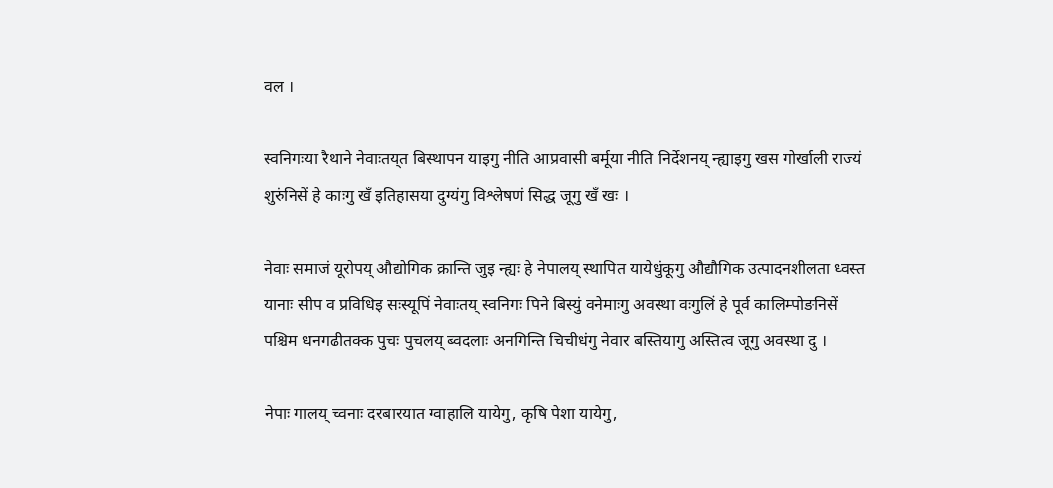वल ।

स्वनिगःया रैथाने नेवाःतय्‌त बिस्थापन याइगु नीति आप्रवासी बर्मूया नीति निर्देशनय् न्ह्याइगु खस गोर्खाली राज्यं शुरुंनिसें हे काःगु खँ इतिहासया दुग्यंगु विश्लेषणं सिद्ध जूगु खँ खः ।

नेवाः समाजं यूरोपय् औद्योगिक क्रान्ति जुइ न्ह्यः हे नेपालय् स्थापित यायेधुंकूगु औद्यौगिक उत्पादनशीलता ध्वस्त यानाः सीप व प्रविधिइ सःस्यूपिं नेवाःतय्‌ स्वनिगः पिने बिस्युं वनेमाःगु अवस्था वःगुलिं हे पूर्व कालिम्पोङनिसें पश्चिम धनगढीतक्क पुचः पुचलय् ब्वदलाः अनगिन्ति चिचीधंगु नेवार बस्तियागु अस्तित्व जूगु अवस्था दु ।

नेपाः गालय् च्वनाः दरबारयात ग्वाहालि यायेगु, कृषि पेशा यायेगु,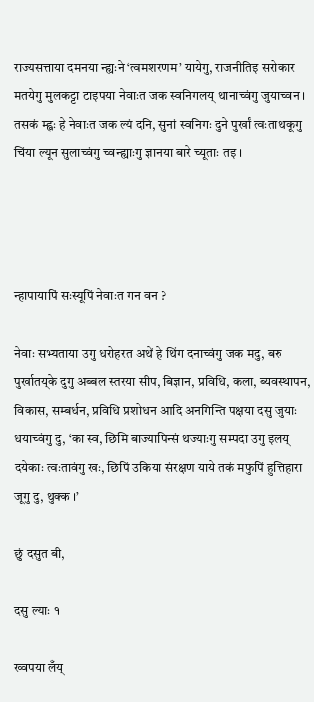राज्यसत्ताया दमनया न्ह्यःने ‘त्वमशरणम’ यायेगु, राजनीतिइ सरोकार मतयेगु मुलकट्टा टाइपया नेवाःत जक स्वनिगलय् थानाच्वंगु जुयाच्वन । तसकं म्ह्वः हे नेवाःत जक ल्यं दनि, सुनां स्वनिगः दुने पुर्खां त्वःताथकूगु चिंया ल्यून सुलाच्वंगु च्वन्ह्याःगु ज्ञानया बारे च्यूताः तइ ।




न्हापायापिं सःस्यूपिं नेवाःत गन वन ?

नेवाः सभ्यताया उगु धरोहरत अथें हे थिंग दनाच्वंगु जक मदु, बरु पुर्खातय्‌के दुगु अब्बल स्तरया सीप, बिज्ञान, प्रविधि, कला, ब्यवस्थापन, विकास, सम्बर्धन, प्रविधि प्रशोधन आदि अनगिन्ति पक्षया दसु जुयाः धयाच्वंगु दु, ‘का स्व, छिमि बाज्यापिन्सं थज्याःगु सम्पदा उगु इलय् दयेकाः त्वःतावंगु खः, छिपिं उकिया संरक्षण याये तकं मफुपिं हुत्तिहारा जूगु दु, थुक्क ।’

छुं दसुत बी,

दसु ल्याः १

ख्वपया लँय्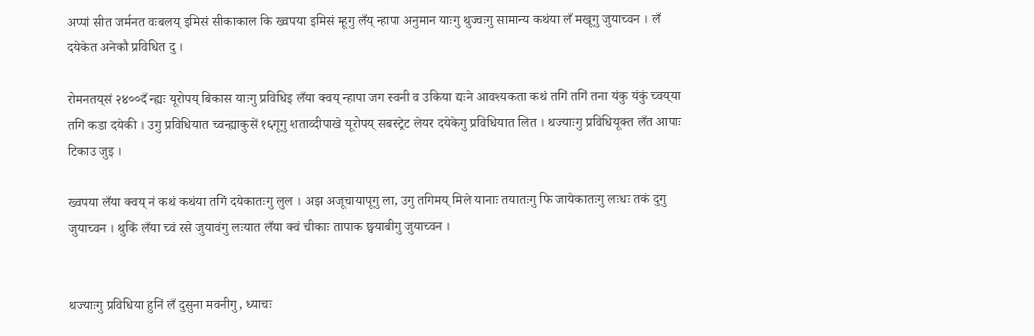अप्पां सीत जर्मनत वःबलय् इमिसं सीकाकाल कि ख्वपया इमिसं म्हूगु लँय् न्हापा अनुमान याःगु थुज्वःगु सामान्य कथंया लँ मखूगु जुयाच्वन । लँ दयेकेत अनेकौ प्रविधित दु ।

रोमनतय्‌सं २४००दँ न्ह्यः यूरोपय् बिकास याःगु प्रविधिइ लँया क्वय् न्हापा जग स्वनी व उकिया द्यःने आवश्यकता कथं तगिं तगिं तना यंकु यंकुं च्वय्‌या तगिं कडा दयेकी । उगु प्रविधियात च्वन्ह्याकुसें १६गूगु शताव्दीपाखे यूरोपय् सबस्ट्रेट लेयर दयेकेगु प्रविधियात लित । थज्याःगु प्रविधियूक्त लँत आपाः टिकाउ जुइ ।

ख्वपया लँया क्वय् नं कथं कथंया तगिं दयेकातःगु लुल । अझ अजूचायापूगु ला, उगु तगिमय् मिले यानाः तयातःगु फि जायेकातःगु लःधः तकं दुगु जुयाच्वन । थुकिं लँया च्वं रसे जुयावंगु लःयात लँया क्वं चीकाः तापाक छ्वयाबीगु जुयाच्वन ।


थज्याःगु प्रविधिया हुनिं लँ दुसुना मवनीगु, ध्याचः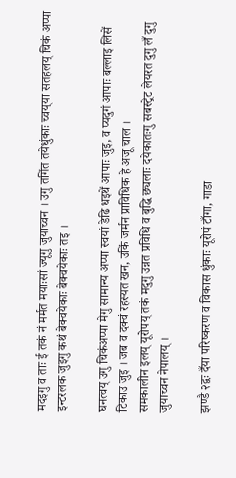मदइगु व ताः ई तकं नं मर्मत मयाःसां ज्यूगु जुयाच्वन । उगु तगिंत तयेधुंकाः च्वय्‌या सतहलय् चिकं अप्पा इन्टरलक जुइगु कथं बेक्वयेकाः बेक्वयेकाः तइ ।

घनत्वय् उगु चिकंअप्पा मेगु सामान्य अप्पा स्वयां डेढि धइथें आपाः जुइ, व प्यदुगं आपाः बल्लाइ लिसें टिकाउ जुइ । जब व दक्वं रहस्यत खन, उकिं जर्मन प्राविधिक हे अजू चाल ।
समकालीन इलय् यूरोपय् तकं मदुगु उन्नत प्रविधि व बुद्धि छ्यलाः दयेकातःगु सबस्ट्रेट लेयरत दुगु लँ दुगु जुयाच्वन नेपालय् ।

झण्डै २द्वः दँया परिष्करण व विकास धुंकाः यूरोपं टाँगा, गाडा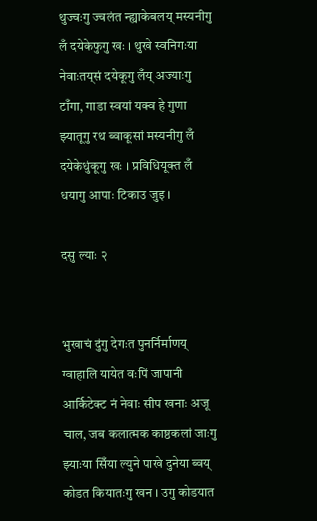थुज्वःगु ज्वलंत न्ह्याकेबलय् मस्यनीगु लँ दयेकेफुगु खः । थुखे स्वनिगःया नेवाःतय्‌सं दयेकूगु लँय् अज्याःगु टाँगा, गाडा स्वयां यक्व हे गुणा झ्यातूगु रथ ब्वाकूसां मस्यनीगु लँ दयेकेधुंकूगु खः । प्रविधियूक्त लँ धयागु आपाः टिकाउ जुइ ।

दसु ल्याः २


भुखाचं दुंगु देगःत पुनर्निर्माणय्‌ ग्वाहालि यायेत वःपिं जापानी आर्किटेक्ट नं नेवाः सीप खनाः अजू चाल, जब कलात्मक काष्ठकलां जाःगु झ्याःया सिँया ल्युने पाखे दुनेया ब्वय् कोडत कियातःगु खन । उगु कोडयात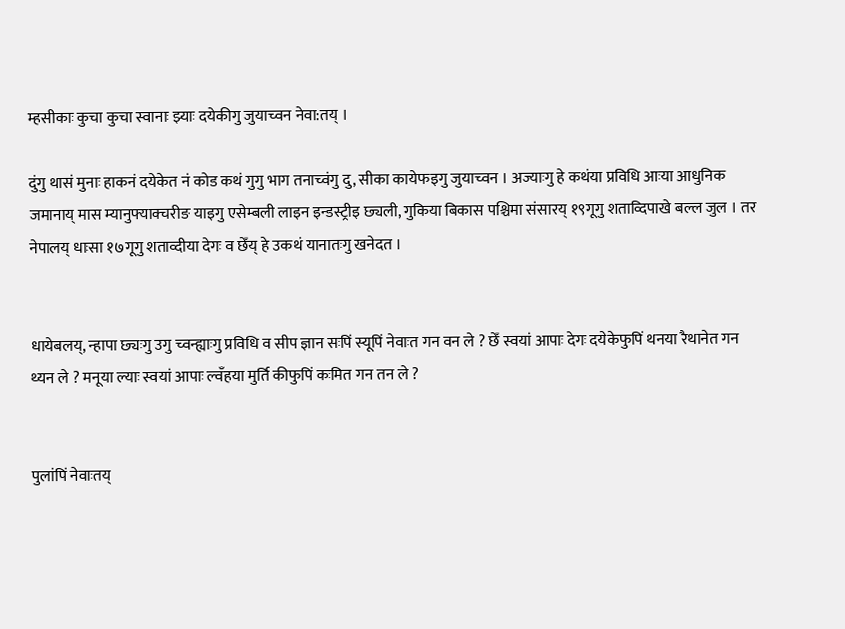म्हसीकाः कुचा कुचा स्वानाः झ्याः दयेकीगु जुयाच्वन नेवा:तय् ।

दुंगु थासं मुनाः हाकनं दयेकेत नं कोड कथं गुगु भाग तनाच्वंगु दु, सीका कायेफइगु जुयाच्वन । अज्याःगु हे कथंया प्रविधि आःया आधुनिक जमानाय् मास म्यानुफ्याक्चरीङ याइगु एसेम्बली लाइन इन्डस्ट्रीइ छ्यली, गुकिया बिकास पश्चिमा संसारय् १९गूगु शताव्दिपाखे बल्ल जुल । तर नेपालय् धाःसा १७गूगु शताव्दीया देगः व छेँय् हे उकथं यानातःगु खनेदत ।


धायेबलय्, न्हापा छ्यःगु उगु च्वन्ह्याःगु प्रविधि व सीप ज्ञान सःपिं स्यूपिं नेवाःत गन वन ले ? छेँ स्वयां आपाः देगः दयेकेफुपिं थनया रैथानेत गन थ्यन ले ? मनूया ल्याः स्वयां आपाः ल्वँहया मुर्ति कीफुपिं कःमित गन तन ले ?


पुलांपिं नेवाःतय्‌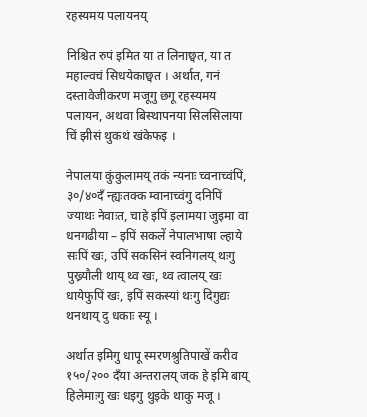रहस्यमय पलायनय्

निश्चित रुपं इमित या त लिनाछ्वत, या त महाल्वचं सिधयेकाछ्वत । अर्थात, गनं दस्तावेजीकरण मजूगु छगू रहस्यमय पलायन, अथवा बिस्थापनया सिलसिलाया चिं झीसं थुकथं खंकेफइ ।

नेपालया कुंकुलामय् तकं न्यनाः च्वनाच्वंपिं, ३०/४०दँ न्ह्यःतक्क म्वानाच्वंगु दनिपिं ज्याथः नेवाःत, चाहे इपिं इलामया जुइमा वा धनगढीया – इपिं सकलें नेपालभाषा ल्हाये सःपिं खः, उपिं सकसिनं स्वनिगलय् थःगु पुख्र्यौली थाय् थ्व खः, थ्व त्वालय् खः धायेफुपिं खः, इपिं सकस्यां थःगु दिगुद्यः थनथाय् दु धकाः स्यू ।

अर्थात इमिगु धापू स्मरणश्रुतिपाखें करीव १५०/२०० दँया अन्तरालय् जक हे इमि बाय् हिलेमाःगु खः धइगु थुइके थाकु मजू ।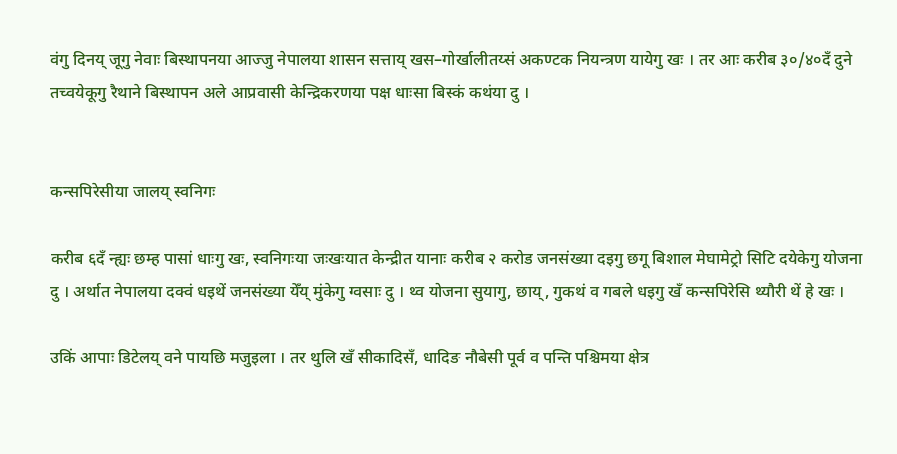वंगु दिनय् जूगु नेवाः बिस्थापनया आज्जु नेपालया शासन सत्ताय् खस–गोर्खालीतय्सं अकण्टक नियन्त्रण यायेगु खः । तर आः करीब ३०/४०दँ दुने तच्वयेकूगु रैथाने बिस्थापन अले आप्रवासी केन्द्रिकरणया पक्ष धाःसा बिस्कं कथंया दु ।


कन्सपिरेसीया जालय् स्वनिगः

करीब ६दँ न्ह्यः छम्ह पासां धाःगु खः, स्वनिगःया जःखःयात केन्द्रीत यानाः करीब २ करोड जनसंख्या दइगु छगू बिशाल मेघामेट्रो सिटि दयेकेगु योजना दु । अर्थात नेपालया दक्वं धइथें जनसंख्या येँय् मुंकेगु ग्वसाः दु । थ्व योजना सुयागु, छाय्, गुकथं व गबले धइगु खँ कन्सपिरेसि थ्यौरी थें हे खः ।

उकिं आपाः डिटेलय् वने पायछि मजुइला । तर थुलि खँ सीकादिसँ, धादिङ नौबेसी पूर्व व पन्ति पश्चिमया क्षेत्र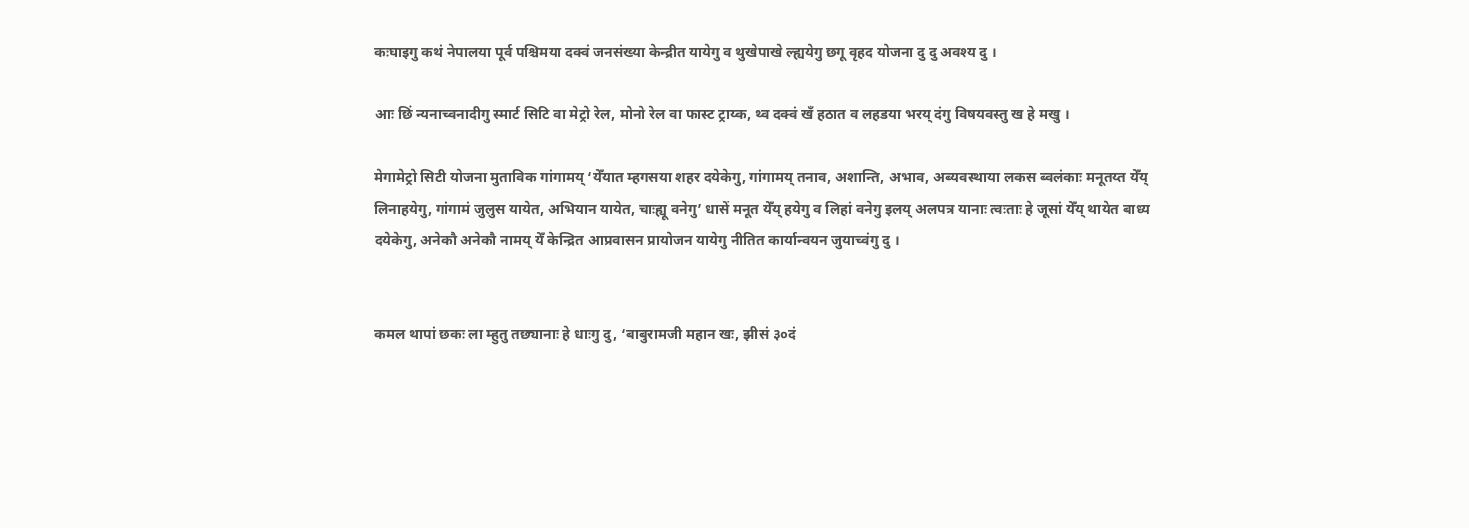कःघाइगु कथं नेपालया पूर्व पश्चिमया दक्वं जनसंख्या केन्द्रीत यायेगु व थुखेपाखे ल्ह्ययेगु छगू वृहद योजना दु दु अवश्य दु ।

आः छिं न्यनाच्वनादीगु स्मार्ट सिटि वा मेट्रो रेल, मोनो रेल वा फास्ट ट्राय्क, थ्व दक्वं खँ हठात व लहडया भरय् दंगु विषयवस्तु ख हे मखु ।

मेगामेट्रो सिटी योजना मुताविक गांगामय् ‘येँयात म्हगसया शहर दयेकेगु, गांगामय् तनाव, अशान्ति, अभाव, अब्यवस्थाया लकस ब्वलंकाः मनूतय्त येँय् लिनाहयेगु, गांगामं जुलुस यायेत, अभियान यायेत, चाःह्यू वनेगु’ धासें मनूत येँय् हयेगु व लिहां वनेगु इलय् अलपत्र यानाः त्वःताः हे जूसां येँय् थायेत बाध्य दयेकेगु, अनेकौ अनेकौ नामय् येँ केन्द्रित आप्रवासन प्रायोजन यायेगु नीतित कार्यान्वयन जुयाच्वंगु दु ।


कमल थापां छकः ला म्हुतु तछ्यानाः हे धाःगु दु, ‘बाबुरामजी महान खः, झीसं ३०दं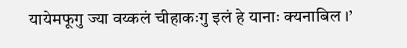यायेमफूगु ज्या वय्कलं चीहाकःगु इलं हे यानाः क्यनाबिल ।’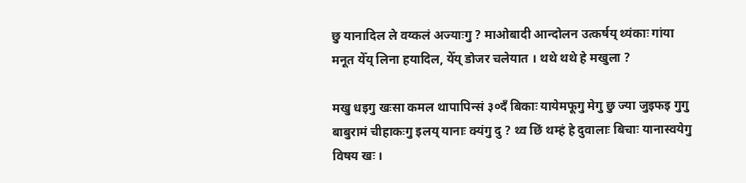छु यानादिल ले वय्कलं अज्याःगु ? माओबादी आन्दोलन उत्कर्षय् थ्यंकाः गांया मनूत येँय् लिना हयादिल, येँय् डोजर चलेयात । थथे थथे हे मखुला ?

मखु धइगु खःसा कमल थापापिन्सं ३०दँ बिकाः यायेमफूगु मेगु छु ज्या जुइफइ गुगु बाबुरामं चीहाकःगु इलय् यानाः क्यंगु दु ? थ्व छिं थम्हं हे दुवालाः बिचाः यानास्वयेगु विषय खः ।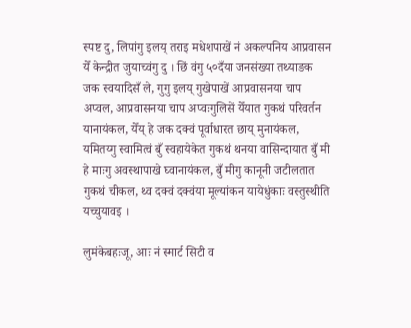स्पष्ट दु, लिपांगु इलय् तराइ मधेशपाखें नं अकल्पनिय आप्रवासन येँ केन्द्रीत जुयाच्वंगु दु । छिं वंगु ५०दँया जनसंख्या तथ्याङक जक स्वयादिसँ ले, गुगु इलय् गुखेपाखें आप्रवासनया चाप अप्वल, आप्रवासनया चाप अप्वःगुलिसें येँयात गुकथं परिवर्तन यानायंकल, येँय् हे जक दक्वं पूर्वाधारत छाय् मुनायंकल, यमितय्गु स्वामित्वं बुँ स्वहायेकेत गुकथं थनया वासिन्दायात बुँ मी हे माःगु अवस्थापाखे घ्वानायंकल, बुँ मीगु कानूनी जटीलतात गुकथं चीकल, थ्व दक्वं दक्वंया मूल्यांकन यायेधुंकाः वस्तुस्थीति यच्चुयावइ ।

लुमंकेबहःजू, आः नं स्मार्ट सिटी व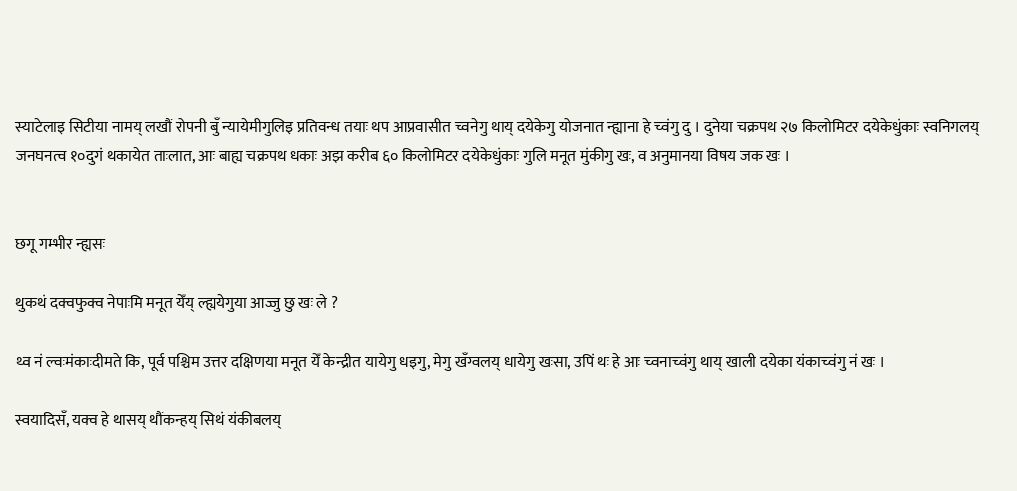स्याटेलाइ सिटीया नामय् लखौं रोपनी बुँ न्यायेमीगुलिइ प्रतिवन्ध तयाः थप आप्रवासीत च्वनेगु थाय् दयेकेगु योजनात न्ह्याना हे च्वंगु दु । दुनेया चक्रपथ २७ किलोमिटर दयेकेधुंकाः स्वनिगलय् जनघनत्व १०दुगं थकायेत ताःलात, आः बाह्य चक्रपथ धकाः अझ करीब ६० किलोमिटर दयेकेधुंकाः गुलि मनूत मुंकीगु खः, व अनुमानया विषय जक खः ।


छगू गम्भीर न्ह्यसः

थुकथं दक्वफुक्व नेपाःमि मनूत येँय् ल्ह्ययेगुया आज्जु छु खः ले ?

थ्व नं ल्वःमंकाःदीमते कि, पूर्व पश्चिम उत्तर दक्षिणया मनूत येँ केन्द्रीत यायेगु धइगु, मेगु खँग्वलय् धायेगु खःसा, उपिं थः हे आः च्वनाच्वंगु थाय् खाली दयेका यंकाच्वंगु नं खः ।

स्वयादिसँ, यक्व हे थासय् थौंकन्हय् सिथं यंकीबलय्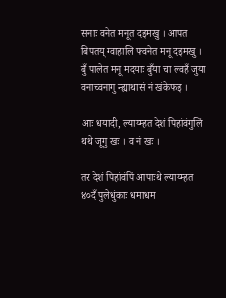सनाः वनेत मनूत दइमखु । आपत बिपतय् ग्वाहालि फ्वनेत मनू दइमखु । बुँ पालेत मनू मदयाः बुँया चा ल्वहँ जुया वनाच्वनागु न्ह्याथासं नं खंकेफइ ।

आः धयादी, ल्याय्म्हत देशं पिहांवंगुलिं थथे जूगु खः । व नं खः ।

तर देशं पिहांवंपिं आपाःथे ल्याय्म्हत ४०दँ पुलेधुंकाः धमाधम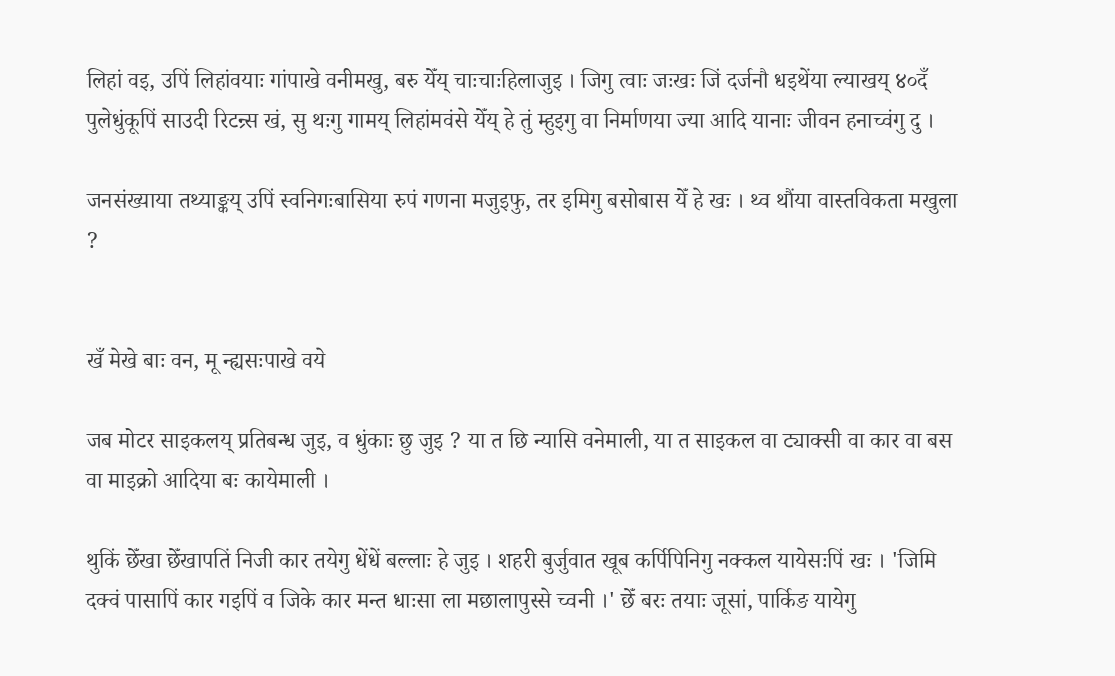लिहां वइ, उपिं लिहांवयाः गांपाखे वनीमखु, बरु येँय् चाःचाःहिलाजुइ । जिगु त्वाः जःखः जिं दर्जनौ धइथेंया ल्याखय् ४०दँ पुलेधुंकूपिं साउदी रिटन्र्स खं, सु थःगु गामय् लिहांमवंसे येँय् हे तुं म्हुइगु वा निर्माणया ज्या आदि यानाः जीवन हनाच्वंगु दु ।

जनसंख्याया तथ्याङ्कय् उपिं स्वनिगःबासिया रुपं गणना मजुइफु, तर इमिगु बसोबास येँ हे खः । थ्व थौंया वास्तविकता मखुला ?


खँ मेखे बाः वन, मू न्ह्यसःपाखे वये

जब मोटर साइकलय् प्रतिबन्ध जुइ, व धुंकाः छु जुइ ? या त छि न्यासि वनेमाली, या त साइकल वा ट्याक्सी वा कार वा बस वा माइक्रो आदिया बः कायेमाली ।

थुकिं छेँखा छेँखापतिं निजी कार तयेगु धेंधें बल्लाः हे जुइ । शहरी बुर्जुवात खूब कर्पिपिनिगु नक्कल यायेसःपिं खः । 'जिमि दक्वं पासापिं कार गइपिं व जिके कार मन्त धाःसा ला मछालापुस्से च्वनी ।' छेँ बरः तयाः जूसां, पार्किङ यायेगु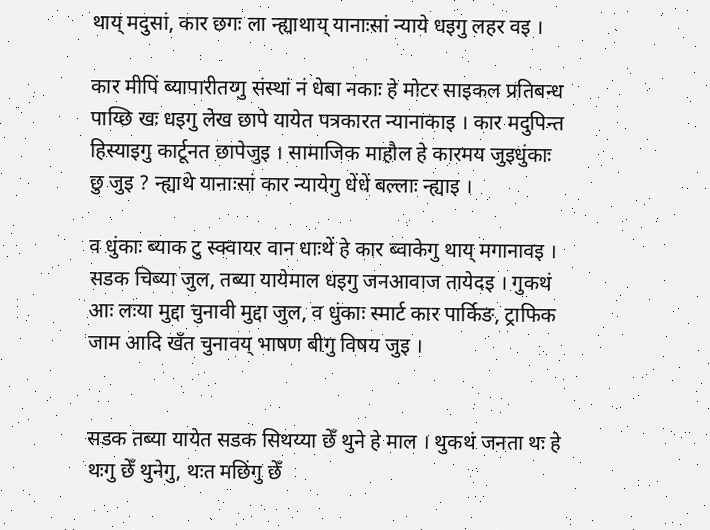थाय् मदुसां, कार छगः ला न्ह्याथाय् यानाःसां न्याये धइगु लहर वइ ।

कार मीपिं ब्यापारीतय्गु संस्थां नं धेबा नकाः हे मोटर साइकल प्रतिबन्ध पाय्छि खः धइगु लेख छापे यायेत पत्रकारत न्यानाकाइ । कार मदुपिन्त हिस्याइगु कार्टूनत छापेजुइ । सामाजिक माहौल हे कारमय जुइधुंकाः छु जुइ ? न्ह्याथे यानाःसां कार न्यायेगु धेंधें बल्लाः न्ह्याइ ।

व धुंकाः ब्याक टु स्क्वायर वान धाःथें हे कार ब्वाकेगु थाय् मगानावइ । सडक चिब्या जुल, तब्या यायेमाल धइगु जनआवाज तायेदइ । गुकथं आः लःया मुद्दा चुनावी मुद्दा जुल, व धुंकाः स्मार्ट कार पार्किङ, ट्राफिक जाम आदि खँत चुनावय् भाषण बीगु विषय जुइ ।


सडक तब्या यायेत सडक सिथय्या छेँ थुने हे माल । थुकथं जनता थः हे थःगु छेँ थुनेगु, थःत मछिंगु छेँ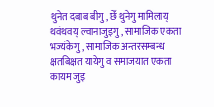थुनेत दबाब बीगु, छेँ थुनेगु मामिलाय् थवंथवय् ल्वानाजुइगु, सामाजिक एकता भज्यंकेगु, सामाजिक अन्तरसम्बन्ध क्षतबिक्षत यायेगु व समाजयात एकता कायम जुइ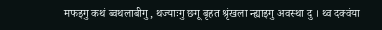मफइगु कथं ब्वथलाबीगु, थज्याःगु छगू बृहत श्रृंखला न्ह्याइगु अवस्था दु । थ्व दक्वंया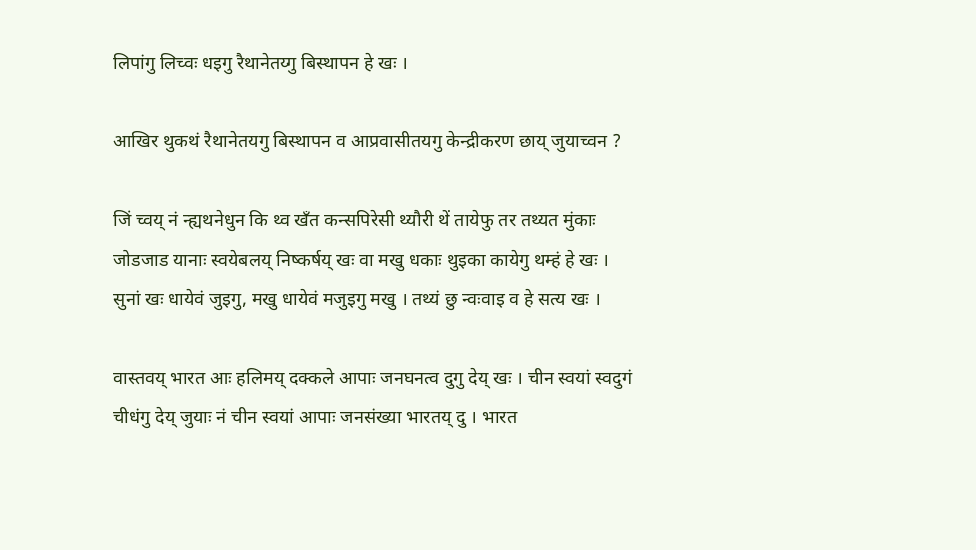लिपांगु लिच्वः धइगु रैथानेतय्गु बिस्थापन हे खः ।

आखिर थुकथं रैथानेतयगु बिस्थापन व आप्रवासीतयगु केन्द्रीकरण छाय् जुयाच्वन ?

जिं च्वय् नं न्ह्यथनेधुन कि थ्व खँत कन्सपिरेसी थ्यौरी थें तायेफु तर तथ्यत मुंकाः जोडजाड यानाः स्वयेबलय् निष्कर्षय् खः वा मखु धकाः थुइका कायेगु थम्हं हे खः । सुनां खः धायेवं जुइगु, मखु धायेवं मजुइगु मखु । तथ्यं छु न्वःवाइ व हे सत्य खः ।

वास्तवय् भारत आः हलिमय् दक्कले आपाः जनघनत्व दुगु देय् खः । चीन स्वयां स्वदुगं चीधंगु देय् जुयाः नं चीन स्वयां आपाः जनसंख्या भारतय् दु । भारत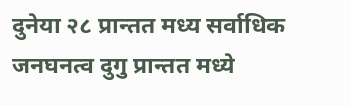दुनेया २८ प्रान्तत मध्य सर्वाधिक जनघनत्व दुगु प्रान्तत मध्ये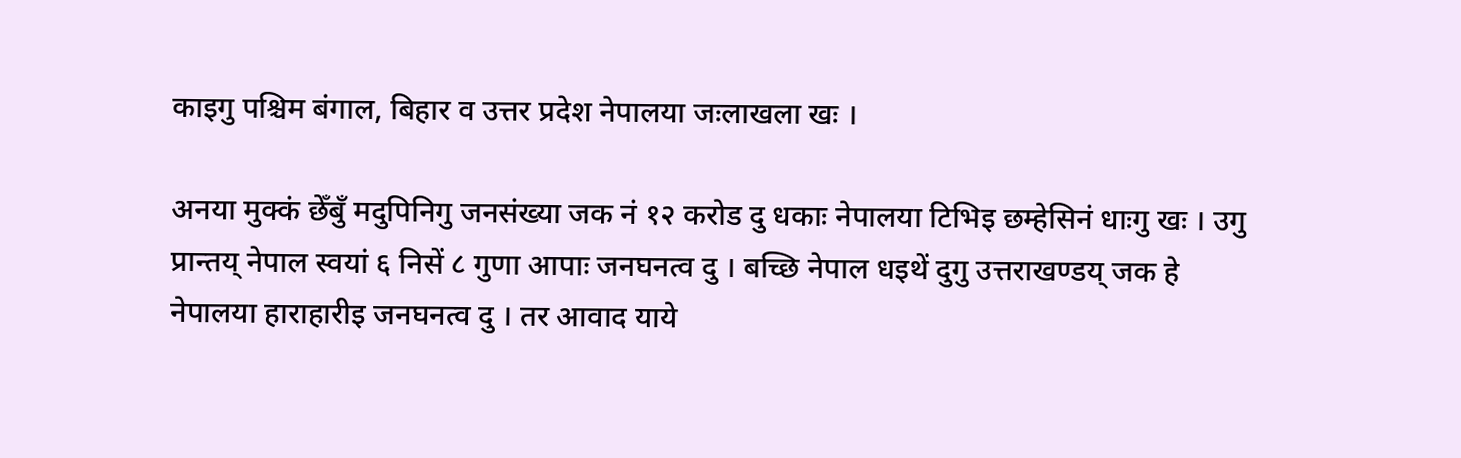काइगु पश्चिम बंगाल, बिहार व उत्तर प्रदेश नेपालया जःलाखला खः ।

अनया मुक्कं छेँबुँ मदुपिनिगु जनसंख्या जक नं १२ करोड दु धकाः नेपालया टिभिइ छम्हेसिनं धाःगु खः । उगु प्रान्तय् नेपाल स्वयां ६ निसें ८ गुणा आपाः जनघनत्व दु । बच्छि नेपाल धइथें दुगु उत्तराखण्डय् जक हे नेपालया हाराहारीइ जनघनत्व दु । तर आवाद याये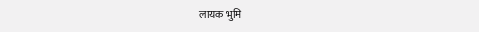लायक भुमि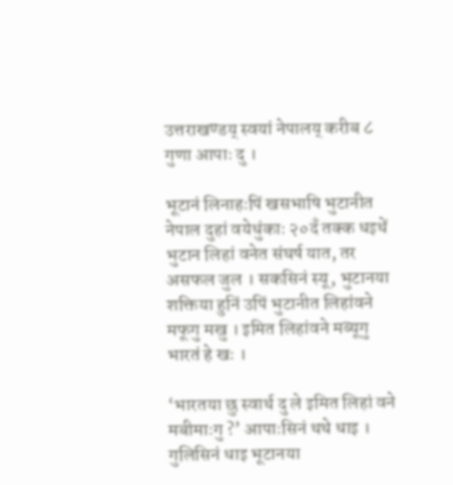उत्तराखण्डय् स्वयां नेपालय् करीब ८ गुणा आपाः दु ।

भूटानं लिनाहःपिं खसभाषि भुटानीत नेपाल दुहां वयेधुंकाः २०दँ तक्क धइथें भुटान लिहां वनेत संघर्ष यात, तर असफल जुल । सकसिनं स्यू, भुटानया शक्तिया हुनिं उपिं भुटानीत लिहांवने मफूगु मखु । इमित लिहांवने मब्यूगु भारतं हे खः ।

‘भारतया छु स्वार्थ दु ले इमित लिहां वने मबीमाःगु ?’ आपाःसिनं थथे धाइ । गुलिसिनं धाइ भूटानया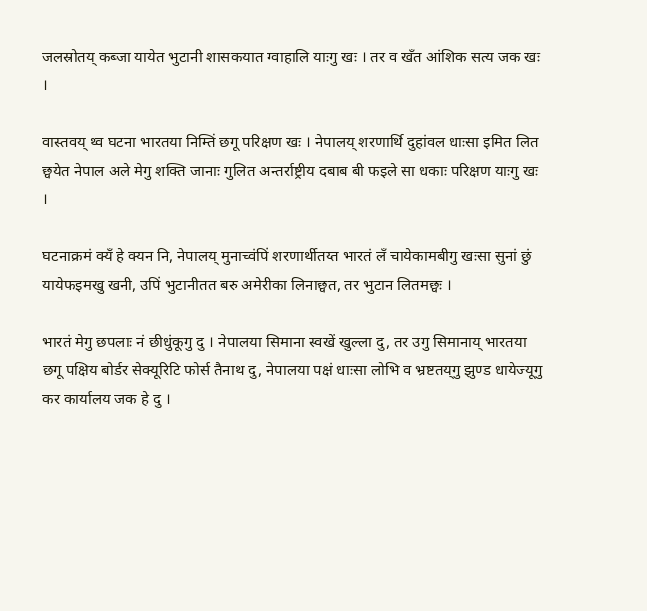जलस्रोतय् कब्जा यायेत भुटानी शासकयात ग्वाहालि याःगु खः । तर व खँत आंशिक सत्य जक खः ।

वास्तवय् थ्व घटना भारतया निम्तिं छगू परिक्षण खः । नेपालय् शरणार्थि दुहांवल धाःसा इमित लित छ्वयेत नेपाल अले मेगु शक्ति जानाः गुलित अन्तर्राष्ट्रीय दबाब बी फइले सा धकाः परिक्षण याःगु खः ।

घटनाक्रमं क्यँ हे क्यन नि, नेपालय् मुनाच्वंपिं शरणार्थीतय्त भारतं लँ चायेकामबीगु खःसा सुनां छुं यायेफइमखु खनी, उपिं भुटानीतत बरु अमेरीका लिनाछ्वत, तर भुटान लितमछ्वः ।

भारतं मेगु छपलाः नं छीधुंकूगु दु । नेपालया सिमाना स्वखें खुल्ला दु, तर उगु सिमानाय् भारतया छगू पक्षिय बोर्डर सेक्यूरिटि फोर्स तैनाथ दु, नेपालया पक्षं धाःसा लोभि व भ्रष्टतय्‌गु झुण्ड धायेज्यूगु कर कार्यालय जक हे दु ।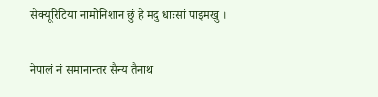सेक्यूरिटिया नामोनिशान छुं हे मदु धाःसां पाइमखु ।

नेपालं नं समानान्तर सैन्य तैनाथ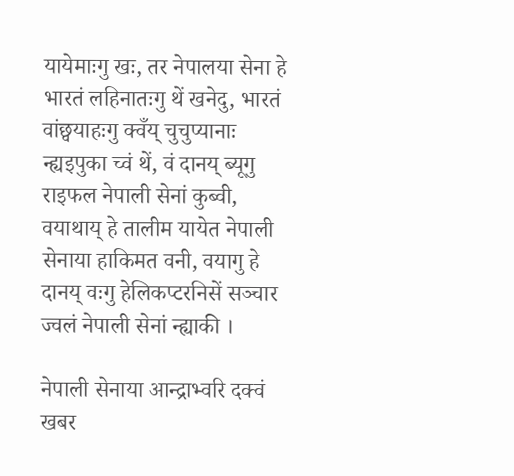यायेमाःगु खः, तर नेपालया सेना हे भारतं लहिनातःगु थें खनेदु, भारतं वांछ्वयाहःगु क्वँय् चुचुप्यानाः न्ह्यइपुका च्वं थें, वं दानय् ब्यूगु राइफल नेपाली सेनां कुब्वी, वयाथाय् हे तालीम यायेत नेपाली सेनाया हाकिमत वनी, वयागु हे दानय् वःगु हेलिकप्टरनिसें सञ्चार ज्वलं नेपाली सेनां न्ह्याकी ।

नेपाली सेनाया आन्द्राभ्वरि दक्वं खबर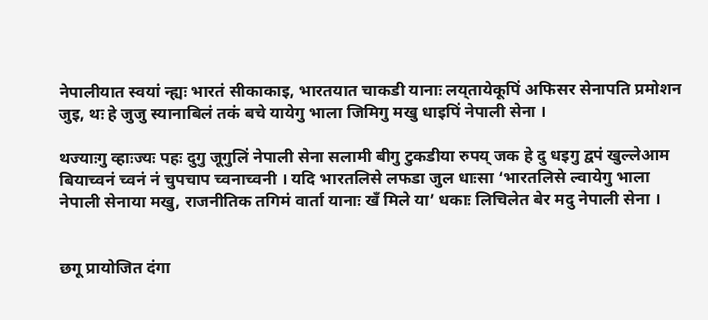नेपालीयात स्वयां न्ह्यः भारतं सीकाकाइ, भारतयात चाकडी यानाः लय्‌तायेकूपिं अफिसर सेनापति प्रमोशन जुइ, थः हे जुजु स्यानाबिलं तकं बचे यायेगु भाला जिमिगु मखु धाइपिं नेपाली सेना ।

थज्याःगु व्हाःज्यः पहः दुगु जूगुलिं नेपाली सेना सलामी बीगु टुकडीया रुपय् जक हे दु धइगु द्वपं खुल्लेआम बियाच्वनं च्वनं नं चुपचाप च्वनाच्वनी । यदि भारतलिसे लफडा जुल धाःसा ‘भारतलिसे ल्वायेगु भाला नेपाली सेनाया मखु, राजनीतिक तगिमं वार्ता यानाः खँ मिले या’ धकाः लिचिलेत बेर मदु नेपाली सेना ।


छगू प्रायोजित दंगा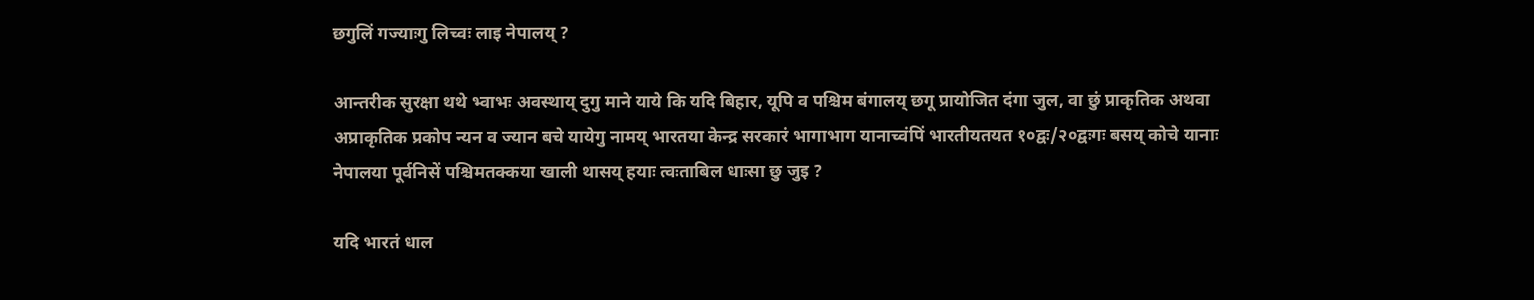छगुलिं गज्याःगु लिच्वः लाइ नेपालय् ?

आन्तरीक सुरक्षा थथे भ्वाभः अवस्थाय् दुगु माने याये कि यदि बिहार, यूपि व पश्चिम बंगालय् छगू प्रायोजित दंगा जुल, वा छुं प्राकृतिक अथवा अप्राकृतिक प्रकोप न्यन व ज्यान बचे यायेगु नामय् भारतया केन्द्र सरकारं भागाभाग यानाच्वंपिं भारतीयतयत १०द्वः/२०द्वःगः बसय् कोचे यानाः नेपालया पूर्वनिसें पश्चिमतक्कया खाली थासय् हयाः त्वःताबिल धाःसा छु जुइ ?

यदि भारतं धाल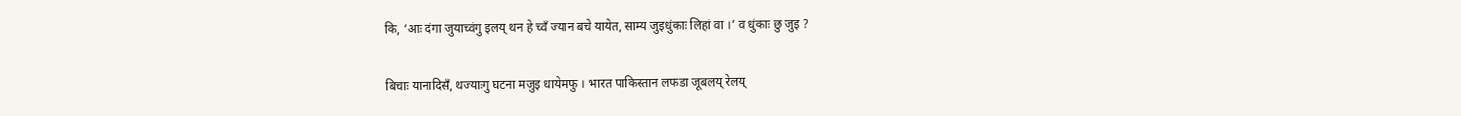कि, ‘आः दंगा जुयाच्वंगु इलय् थन हे च्वँ ज्यान बचे यायेत, साम्य जुइधुंकाः लिहां वा ।’ व धुंकाः छु जुइ ?

बिचाः यानादिसँ, थज्याःगु घटना मजुइ धायेमफु । भारत पाकिस्तान लफडा जूबलय् रेलय्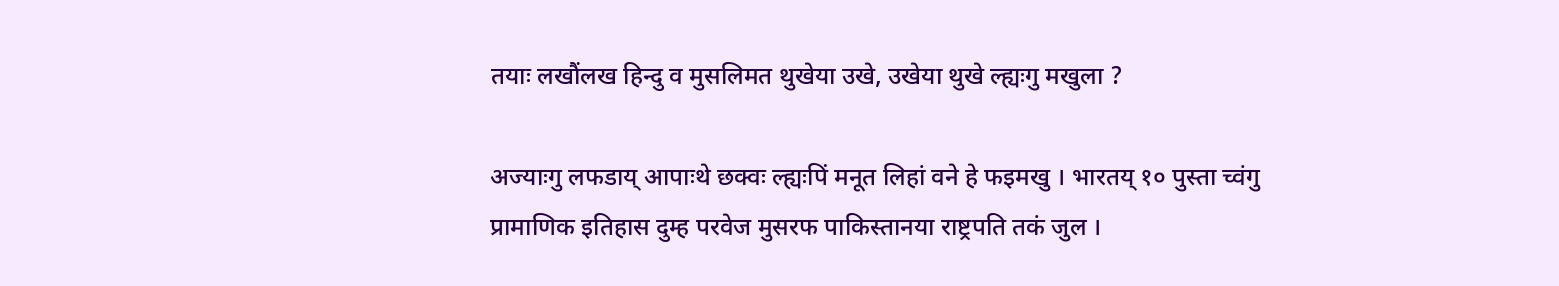तयाः लखौंलख हिन्दु व मुसलिमत थुखेया उखे, उखेया थुखे ल्ह्यःगु मखुला ?

अज्याःगु लफडाय् आपाःथे छक्वः ल्ह्यःपिं मनूत लिहां वने हे फइमखु । भारतय् १० पुस्ता च्वंगु प्रामाणिक इतिहास दुम्ह परवेज मुसरफ पाकिस्तानया राष्ट्रपति तकं जुल ।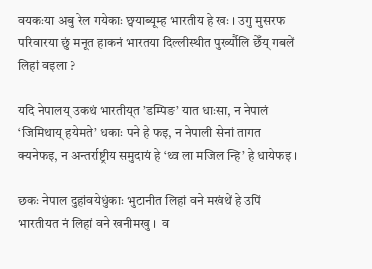वयकःया अबु रेल गयेकाः छ्वयाब्यूम्ह भारतीय हे खः । उगु मुसरफ परिवारया छुं मनूत हाकनं भारतया दिल्लीस्थीत पुर्ख्यौलि छेँय् गबलें लिहां वइला ?

यदि नेपालय् उकथं भारतीय्‌त ’डम्पिङ’ यात धाःसा, न नेपालं ‘जिमिथाय् हयेमते’ धकाः पने हे फइ, न नेपाली सेनां तागत क्यनेफइ, न अन्तर्राष्ट्रीय समुदायं हे ‘थ्व ला मजिल न्हि’ हे धायेफइ ।

छकः नेपाल दुहांवयेधुंकाः भुटानीत लिहां वने मखंथें हे उपिं भारतीयत नं लिहां वने खनीमखु ।  व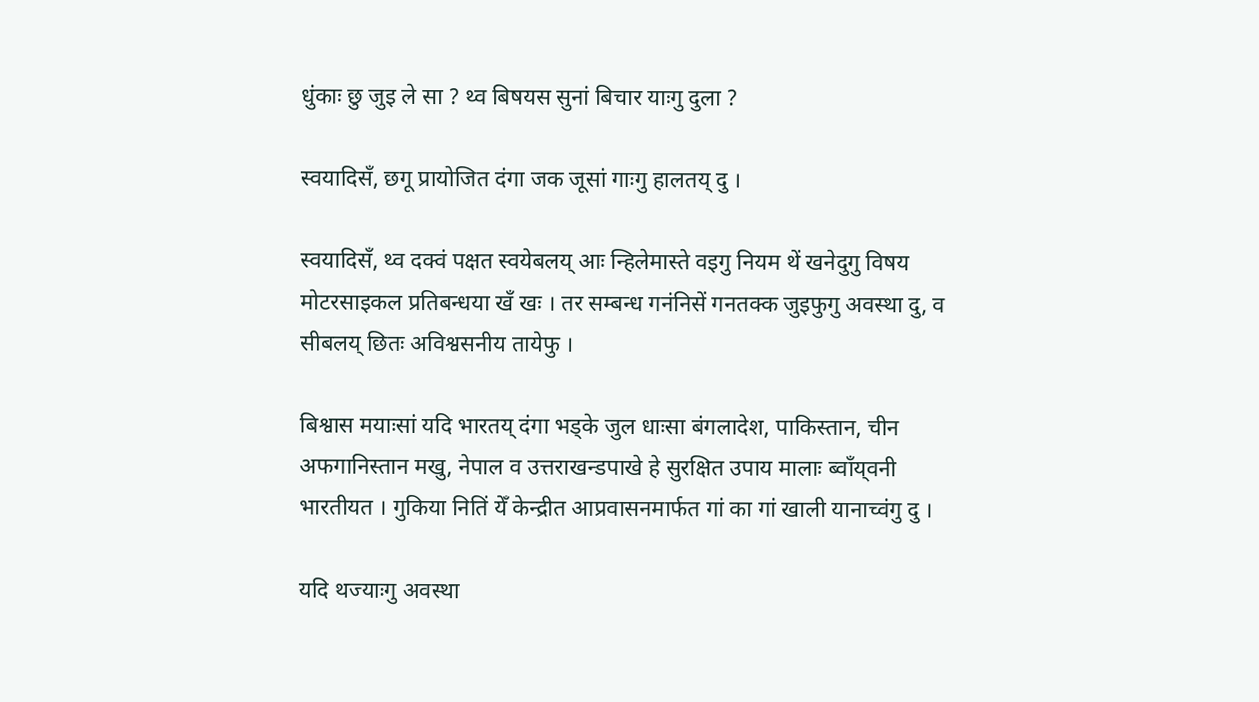धुंकाः छु जुइ ले सा ? थ्व बिषयस सुनां बिचार याःगु दुला ?

स्वयादिसँ, छगू प्रायोजित दंगा जक जूसां गाःगु हालतय् दु ।

स्वयादिसँ, थ्व दक्वं पक्षत स्वयेबलय् आः न्हिलेमास्ते वइगु नियम थें खनेदुगु विषय मोटरसाइकल प्रतिबन्धया खँ खः । तर सम्बन्ध गनंनिसें गनतक्क जुइफुगु अवस्था दु, व सीबलय् छितः अविश्वसनीय तायेफु ।

बिश्वास मयाःसां यदि भारतय् दंगा भड्के जुल धाःसा बंगलादेश, पाकिस्तान, चीन अफगानिस्तान मखु, नेपाल व उत्तराखन्डपाखे हे सुरक्षित उपाय मालाः ब्वाँय्‌वनी भारतीयत । गुकिया नितिं येँ केन्द्रीत आप्रवासनमार्फत गां का गां खाली यानाच्वंगु दु ।

यदि थज्याःगु अवस्था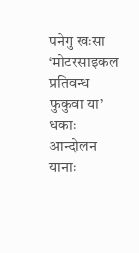पनेगु खःसा ‘मोटरसाइकल प्रतिवन्ध फुकुवा या’ धकाः आन्दोलन यानाः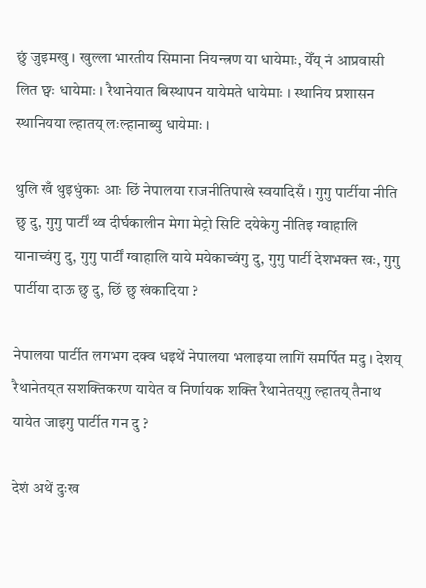छुं जुइमखु । खुल्ला भारतीय सिमाना नियन्त्रण या धायेमाः, येँय् नं आप्रवासी लित छ्वः धायेमाः । रैथानेयात बिस्थापन यायेमते धायेमाः । स्थानिय प्रशासन स्थानियया ल्हातय् लःल्हानाब्यु धायेमाः ।

थुलि खँ थुइधुंकाः आः छिं नेपालया राजनीतिपाखे स्वयादिसँ । गुगु पार्टीया नीति छु दु, गुगु पार्टीं थ्व दीर्घकालीन मेगा मेट्रो सिटि दयेकेगु नीतिइ ग्वाहालि यानाच्वंगु दु, गुगु पार्टीं ग्वाहालि याये मयेकाच्वंगु दु, गुगु पार्टी देशभक्त खः, गुगु पार्टीया दाऊ छु दु, छिं छु खंकादिया ?

नेपालया पार्टीत लगभग दक्व धइथें नेपालया भलाइया लागिं समर्पित मदु । देशय् रैथानेतय्‌त सशक्तिकरण यायेत व निर्णायक शक्ति रैथानेतय्‌गु ल्हातय् तैनाथ यायेत जाइगु पार्टीत गन दु ?

देशं अथें दुःख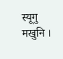स्यूगु मखुनि ।